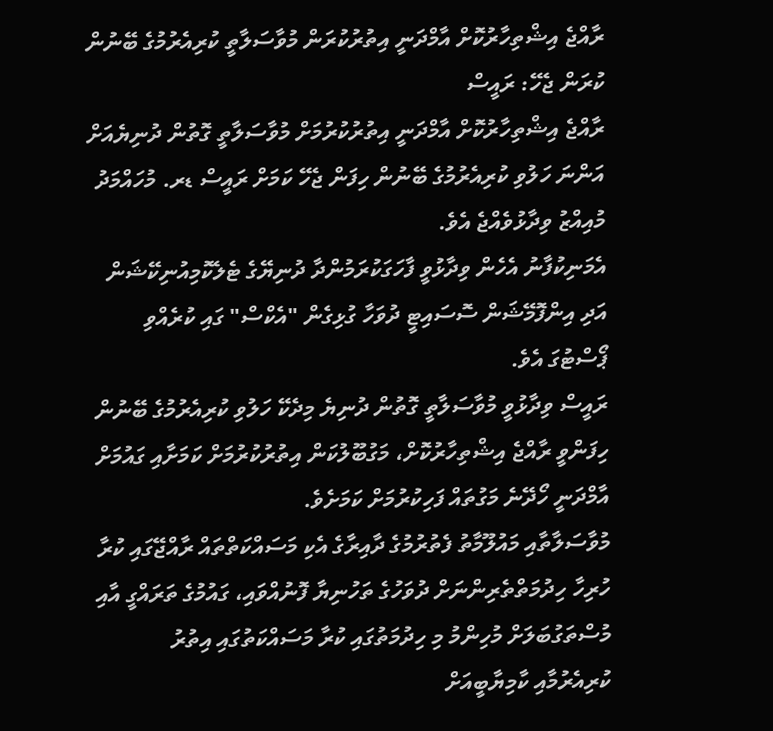ރާއްޖެ އިޝްތިހާރުކޮށް އާމްދަނީ އިތުރުކުރަން މުވާސަލާތީ ކުރިއެރުމުގެ ބޭނުން ކުރަން ޖެހޭ: ރައީސް
ރާއްޖެ އިޝްތިހާރުކޮށް އާމްދަނީ އިތުރުކުރުމަށް މުވާސަލާތީ ގޮތުން ދުނިޔެއަށް އަންނަ ހަލުވި ކުރިއެރުމުގެ ބޭނުން ހިފަން ޖެހޭ ކަމަށް ރައީސް ޑރ. މުހައްމަދު މުއިއްޒު ވިދާޅުވެއްޖެ އެވެ.
އެމަނިކުފާނު އެހެން ވިދާޅުވީ ފާހަގަކުރަމުންދާ ދުނިޔޭގެ ޓެލެކޮމިއުނިކޭޝަން އަދި އިންފޮމޭޝަން ސޮސައިޓީ ދުވަހާ ގުޅިގެން "އެކްސް" ގައި ކުރެއްވި ޕޯސްޓުގަ އެވެ.
ރައީސް ވިދާޅުވީ މުވާސަލާތީ ގޮތުން ދުނިޔެ މިދެކޭ ހަލުވި ކުރިއެރުމުގެ ބޭނުން ހިފަންވީ ރާއްޖެ އިޝްތިހާރުކޮށް، މަގުބޫލުކަން އިތުރުކުރުމަށް ކަމަށާއި ގައުމަށް އާމްދަނީ ހޯދޭނެ މަގުތައް ފަހިކުރުމަށް ކަމަށެވެ.
މުވާސަލާތާއި މައުލޫމާތު ފެތުރުމުގެ ދާއިރާގެ އެކި މަސައްކަތްތައް ރާއްޖޭގައި ކުރާ ހުރިހާ ހިދުމަތްތެރިންނަށް ދުވަހުގެ ތަހުނިޔާ ފޮނުއްވައި، ގައުމުގެ ތަރައްގީ އާއި މުސްތަގުބަލަށް މުހިންމު މި ހިދުމަތުގައި ކުރާ މަސައްކަތުގައި އިތުރު ކުރިއެރުމާއި ކާމިޔާބީއަށް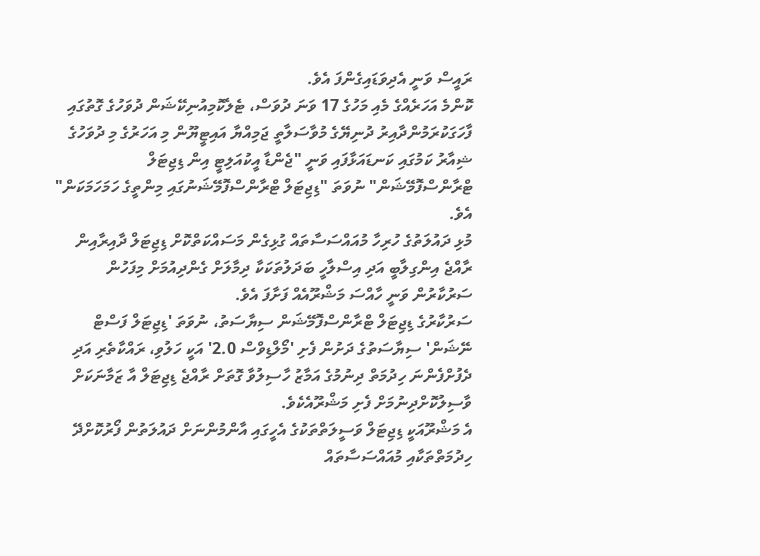ރައީސް ވަނީ އެދިވަޑައިގެންފަ އެވެ.
ކޮންމެ އަހަރެއްގެ މެއި މަހުގެ 17 ވަނަ ދުވަސް، ޓެލެކޮމިއުނިކޭޝަން ދުވަހުގެ ގޮތުގައި ފާހަގަކުރަމުންދާއިރު ދުނިޔޭގެ މުވާސަލާތީ ޖަމިއްޔާ އައިޓީޔޫން މި އަހަރުގެ މި ދުވަހުގެ ޝިއާރު ކަމުގައި ކަނޑައަޅާފައި ވަނީ "ޖެންޑާ އީކުއަލިޓީ އިން ޑިޖިޓަލް ޓްރާންސްފޮމޭޝަން" ނުވަތަ "ޑިޖިޓަލް ޓްރާންސްފޮމޭޝަނުގައި މިންތީގެ ހަމަހަމަކަން" އެވެ.
މުޅި ދައުލަތުގެ ހުރިހާ މުއައްސަސާތައް ގުޅިގެން މަސައްކަތްކޮށް ޑިޖިޓަލް ދާއިރާއިން ރާއްޖެ އިންގިލާބީ އަދި އިސްލާހީ ބަދަލުތަކަކާ ދިމާލަށް ގެންދިއުމަށް މިފަހުން ސަރުކާރުން ވަނީ ހާއްސަ މަޝްރޫއެއް ފަށާފަ އެވެ.
ސަރުކާރުގެ ޑިޖިޓަލް ޓްރާންސްފޮމޭޝަން ސިޔާސަތު، ނުވަތަ 'ޑިޖިޓަލް ފަސްޓް ނޭޝަން' ސިޔާސަތުގެ ދަށުން ފެށި 'މޯލްޑިވްސް 2.0' އަކީ ހަލުވި، ރައްކާތެރި އަދި ދެފުށްފެންނަ ހިދުމަތް ދިނުމުގެ އަމާޒު ހާސިލުވާ ގޮތަށް ރާއްޖެ ޑިޖިޓަލް އާ ޒަމާނަކަށް ވާސިލުކޮށްދިނުމަށް ފެށި މަޝްރޫއެކެވެ.
އެ މަޝްރޫއަކީ ޑިޖިޓަލް ވަސީލަތްތަކުގެ އެހީގައި އާންމުންނަށް ދައުލަތުން ފޯރުކޮށްދޭ ހިދުމަތްތަކާއި މުއައްސަސާތައް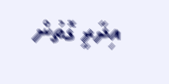އިދާރީ ގޮތުން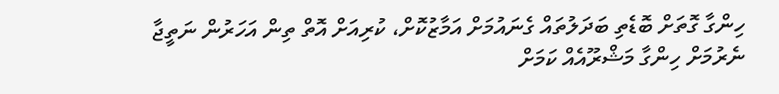ހިންގާ ގޮތަށް ބޮޑެތި ބަދަލުތައް ގެނައުމަށް އަމާޒުކޮށް، ކުރިއަށް އޮތް ތިން އަހަރުން ނަތީޖާ ނެރުމަށް ހިންގާ މަޝްރޫއެއް ކަމަށް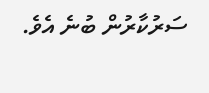ސަރުކާރުން ބުނެ އެވެ.